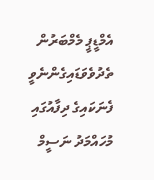އެމްޑީޕީ މެމްބަރުން ތެދުވެވަޑައިގެންނެވީ ފެނަކައިގެ ދިފާއުގައި
މުހައްމަދު ނަސީމް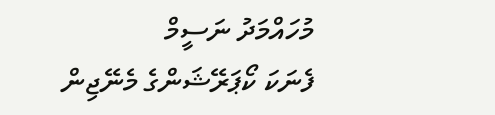މުހައްމަދު ނަސީމް
ފެނަކަ ކޯޕަރޭޝަންގެ މެނޭޖިން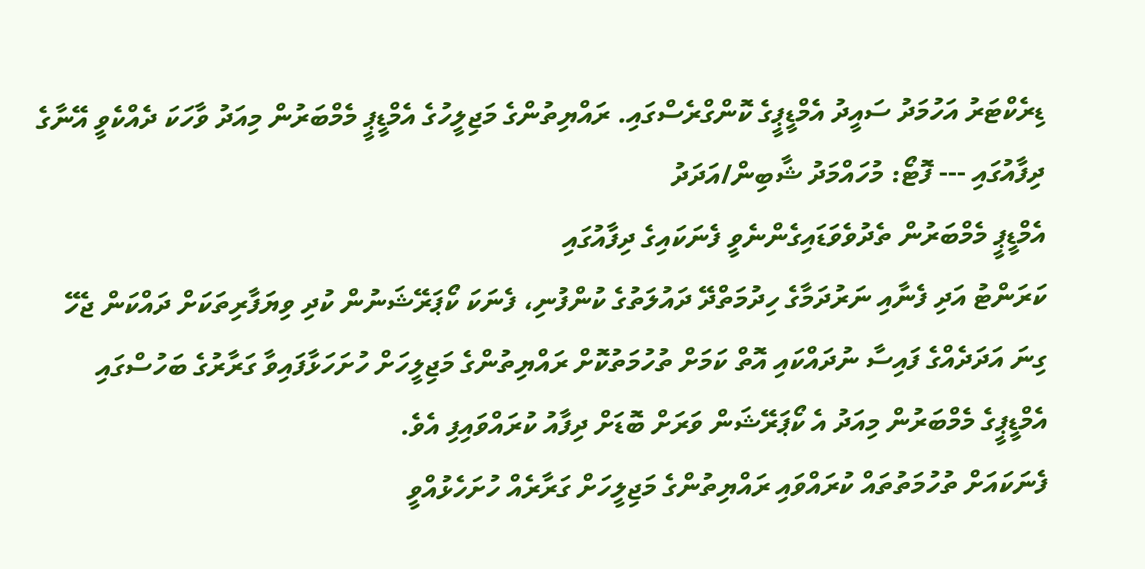ޑިރެކްޓަރު އަހުމަދު ސައީދު އެމްޑީޕީގެ ކޮންގްރެސްގައި. ރައްޔިތުންގެ މަޖިލީހުގެ އެމްޑީޕީ މެމްބަރުން މިއަދު ވާހަކަ ދެއްކެވީ އޭނާގެ ދިފާއުގައި --- ފޮޓޯ: މުހައްމަދު ޝާބިން/އަދަދު
އެމްޑީޕީ މެމްބަރުން ތެދުވެވަޑައިގެންނެވީ ފެނަކައިގެ ދިފާއުގައި
ކަރަންޓު އަދި ފެނާއި ނަރުދަމާގެ ހިދުމަތްދޭ ދައުލަތުގެ ކުންފުނި، ފެނަކަ ކޯޕަރޭޝަނުން ކުދި ވިޔަފާރިތަކަށް ދައްކަން ޖެހޭ ގިނަ އަދަދެއްގެ ފައިސާ ނުދައްކައި އޮތް ކަމަށް ތުހުމަތުކޮށް ރައްޔިތުންގެ މަޖިލީހަށް ހުށަހަޅާފައިވާ ގަރާރުގެ ބަހުސްގައި އެމްޑީޕީގެ މެމްބަރުން މިއަދު އެ ކޯޕަރޭޝަން ވަރަށް ބޮޑަށް ދިފާއު ކުރައްވައިފި އެވެ.
ފެނަކައަށް ތުހުމަތުތައް ކުރައްވައި ރައްޔިތުންގެ މަޖިލީހަށް ގަރާރެއް ހުށަހެޅުއްވީ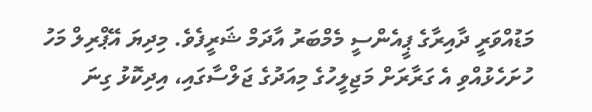މަޑުއްވަރީ ދާއިރާގެ ޕީއެންސީ މެމްބަރު އާދަމް ޝަރީފެވެ. މިދިޔަ އޭޕްރިލް މަހު ހުށަހެޅުއްވި އެ ގަރާރަށް މަޖިލީހުގެ މިއަދުގެ ޖަލްސާގައި، އިދިކޮޅު ގިނަ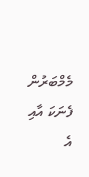މެމްބަރުން ފެނަކަ އާއި އެ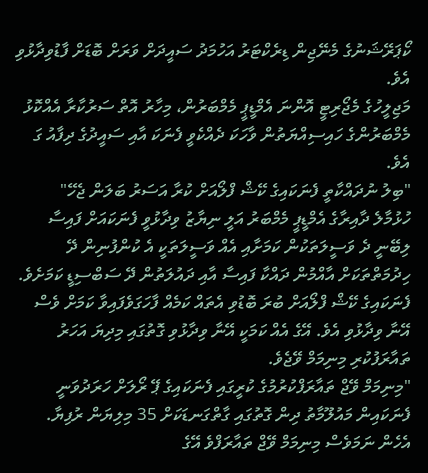ކޯޕަރޭޝަނުގެ މެނޭޖިން ޑިރެކްޓަރު އަހުމަދު ސައީދަށް ވަރަށް ބޮޑަށް ފާޑުވިދާޅުވި އެވެ.
މަޖިލީހުގެ މެޖޯރިޓީ އޮންނަ އެމްޑީޕީ މެމްބަރުން، މިހާރު އޮތް ސަރުކާރާ އެއްކޮޅު މެމްބަރުންގެ ހައިސިއްޔަތުން ވާހަކަ ދެއްކެވީ ފެނަކަ އާއި ސައީދުގެ ދިފާއު ގަ އެވެ.
"ބިލު ނުދައްކާތީ ފެނަކައިގެ ކޭޝް ފްލޯއަށް ކުރާ އަސަރު ބަލަން ޖެހޭ"
ހުޅުމާލެ ދާއިރާގެ އެމްޑީޕީ މެމްބަރު އަލީ ނިޔާޒު ވިދާޅުވީ ފެނަކައަށް ފައިސާ ލިބޭނީ ދެ ވަސީލަތަކުން ކަމަށާއި އެއް ވަސީލަތަކީ އެ ކުންފުނިން ދޭ ހިދުމަތްތަކަށް އާއްމުން ދައްކާ ފައިސާ އާއި ދައުލަތުން ދޭ ސަބްސިޑީ ކަމަށެވެ.
ފެނަކައިގެ ކޭޝް ފްލޯއަށް ބުރަ ބޮޑުވި އެތައް ކަމެއް ފާހަގަވެފައިވާ ކަމަށް ވެސް އޭނާ ވިދާޅުވި އެވެ. އޭގެ އެއް ކަމަކީ އޭނާ ވިދާޅުވި ގޮތުގައި މިދިޔަ އަހަރު ތައާރަފުކުރި މިނިމަމް ވޭޖެވެ.
"މިނިމަމް ވޭޖް ތައާރަފްކުރުމުގެ ކުރީގައި ފެނަކައިގެ ޕޭ ރޯލަށް ހަރަދުވަނީ ފެނަކައިން މައުލޫމާތު ދިން ގޮތުގައި ގާތްގަނޑަކަށް 35 މިލިޔަން ރުފިޔާ. އެހެން ނަމަވެސް މިނިމަމް ވޭޖް ތައާރަފްވެ އޭގެ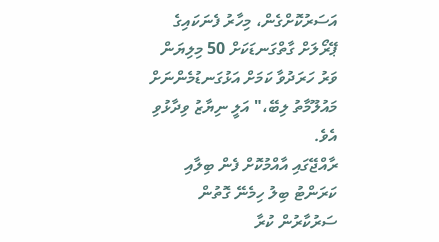އަސަރުކޮށްގެން، މިހާރު ފެނަކައިގެ ޕޭރޯލަށް ގާތްގަނޑަކަށް 50 މިލިޔަން ވަރު ހަރަދުވާ ކަމަށް އަޅުގަނޑުމެންނަށް މައުލޫމާތު ލިބޭ،" އަލީ ނިޔާޒު ވިދާޅުވި އެވެ.
ރާއްޖޭގައި އާއްމުކޮށް ފެން ބިލާއި ކަރަންޓު ބިލު ހިމެނޭ ގޮތުން ސަރުކާރުން ކުރާ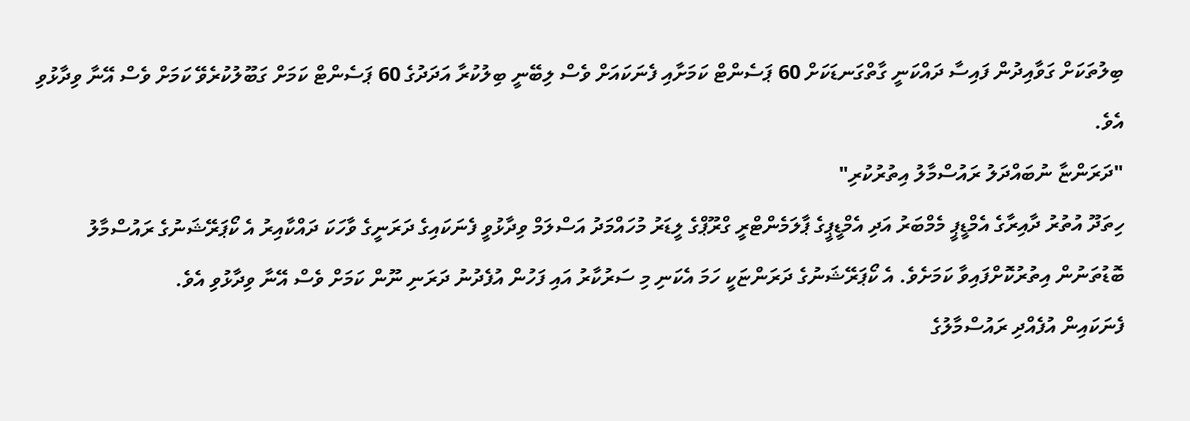ބިލުތަކަށް ގަވާއިދުން ފައިސާ ދައްކަނީ ގާތްގަނޑަކަށް 60 ޕަސެންޓް ކަމަށާއި ފެނަކައަށް ވެސް ލިބޭނީ ބިލުކުރާ އަދަދުގެ 60 ޕަސެންޓް ކަމަށް ގަބޫލުކުރެވޭ ކަމަށް ވެސް އޭނާ ވިދާޅުވި އެވެ.
"ދަރަންޏާ ނުބައްދަލު ރައުސްމާލު އިތުރުކުރި"
ހިތަދޫ އުތުރު ދާއިރާގެ އެމްޑީޕީ މެމްބަރު އަދި އެމްޑީޕީގެ ޕާލަމެންޓްރީ ގްރޫޕްގެ ލީޑަރު މުހައްމަދު އަސްލަމް ވިދާޅުވީ ފެނަކައިގެ ދަރަނީގެ ވާހަކަ ދައްކާއިރު އެ ކޯޕަރޭޝަނުގެ ރައުސްމާލު ބޮޑުތަނުން އިތުރުކޮށްފައިވާ ކަމަށެވެ. އެ ކޯޕަރޭޝަނުގެ ދަރަންޏަކީ ހަމަ އެކަނި މި ސަރުކާރު އައި ފަހުން އުފެދުނު ދަރަނި ނޫން ކަމަށް ވެސް އޭނާ ވިދާޅުވި އެވެ.
ފެނަކައިން އުފެއްދި ރައުސްމާލުގެ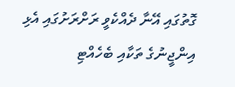ގޮތުގައި އޭނާ ދެއްކެވީ ރަށްރަށުގައި އެޅި އިންޖީނުގެ ތަކާއި ބެހެއްޓި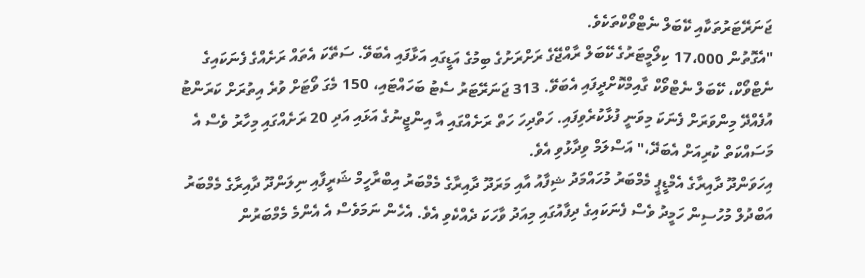ޖަނަރޭޓަރުތަކާއި ކޭބަލް ނެޓްވޯކްތަކެވެ.
"އެގޮތުން 17،000 ކިލޯމީޓަރުގެ ކޭބަލް ރާއްޖޭގެ ރަށްރަށުގެ ބިމުގެ އަޑީގައި އަޅާފައި އެބަވޭ. ސަތޭކަ އެތައް ރަށެއްގެ ފެނަކައިގެ ނެޓްވޯކް، ކޭބަލް ނެޓްވޯކް ގާއިމްކޮށްދީފައި އެބަވޭ. 313 ޖަނަރޭޓަރު ސެޓު ބަހައްޓައި، 150 މެގަ ވޯޓަށް ވުރެ އިތުރަށް ކަރަންޓު އުފެއްދޭ މިންވަރަށް ފެނަކަ މިވަނީ ފުޅާކުރެވިފައި. ހަތްދިހަ ހަތް ރަށެއްގައި އާ އިންޖީނުގެ އަޅައި އަދި 20 ރަށެއްގައި މިހާރު ވެސް އެ މަސައްކަތް ކުރިއަށް އެބަދޭ،" އަސްލަމް ވިދާޅުވި އެވެ.
އިހަވަންދޫ ދާއިރާގެ އެމްޑީޕީ މެމްބަރު މުހައްމަދު ޝިފާއު އާއި މަރަދޫ ދާއިރާގެ މެމްބަރު އިބްރާހީމް ޝަރީފާއި ނިލަންދޫ ދާއިރާގެ މެމްބަރު އަބްދުލް މުހުސިން ހަމީދު ވެސް ފެނަކައިގެ ދިފާއުގައި މިއަދު ވާހަކަ ދެއްކެވި އެވެ. އެހެން ނަމަވެސް އެ އެންމެ މެމްބަރުން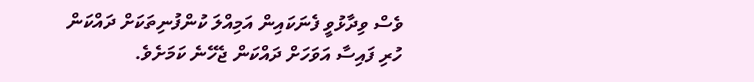ވެސް ވިދާޅުވީ ފެނަކައިން އަމިއްލަ ކުންފުނިތަކަށް ދައްކަން ހުރި ފައިސާ އަވަހަށް ދައްކަން ޖެހޭނެ ކަމަށެވެ.